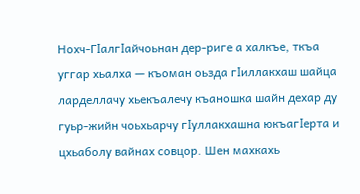Нохч-Гӏалгӏайчоьнан дер-риге а халкъе, ткъа уггар хьалха — къоман оьзда гӏиллакхаш шайца ларделлачу хьекъалечу къаношка шайн дехар ду гуьр-жийн чоьхьарчу гӏуллакхашна юкъагӏерта и цхьаболу вайнах совцор. Шен махкахь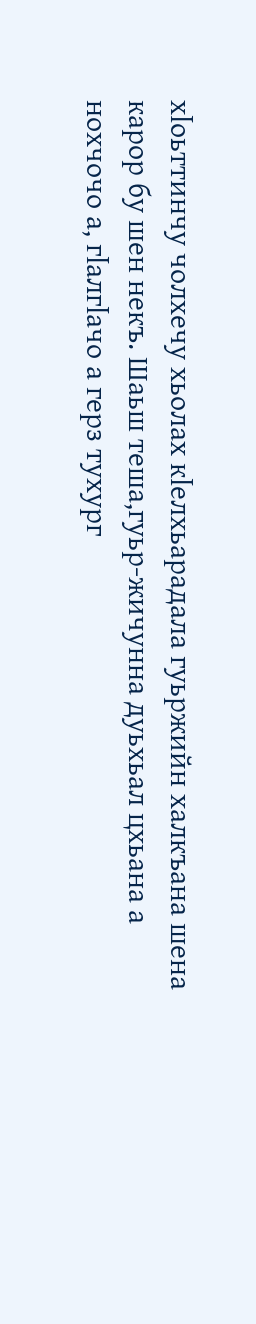хӏоьттинчу чолхечу хьолах кӏелхьарадала гуьржийн халкъана шена карор бу шен некъ. Шаьш теша,гуьр-жичунна дуьхьал цхьана а нохчочо а, гӏалгӏачо а герз тухург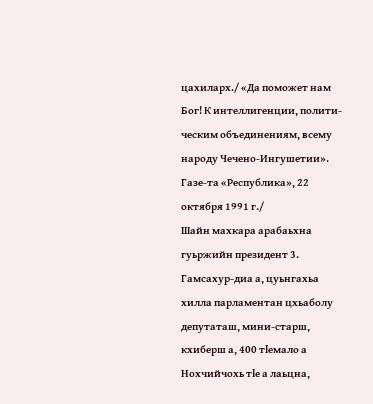цахиларх./ «Да поможет нам Бог! К интеллигенции, полити-ческим объединениям, всему народу Чечено-Ингушетии». Газе-та «Республика», 22 октября 1991 г./
Шайн махкара арабаьхна гуьржийн президент 3. Гамсахур-диа а, цуьнгахьа хилла парламентан цхьаболу депутаташ, мини-старш, кхиберш а, 400 тӏемало а Нохчийчохь тӏе а лаьцна,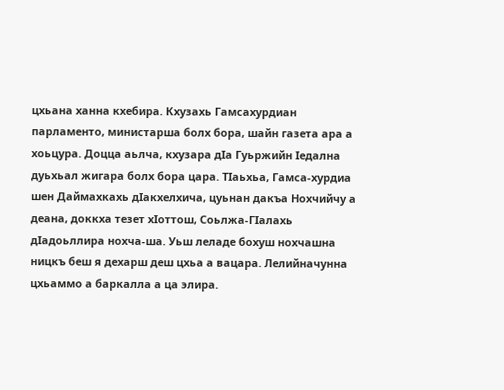цхьана ханна кхебира. Кхузахь Гамсахурдиан парламенто, министарша болх бора, шайн газета ара а хоьцура. Доцца аьлча, кхузара дӏа Гуьржийн ӏедална дуьхьал жигара болх бора цара. Тӏаьхьа, Гамса-хурдиа шен Даймахкахь дӏакхелхича, цуьнан дакъа Нохчийчу а деана, доккха тезет хӏоттош, Соьлжа-Гӏалахь дӏадоьллира нохча-ша. Уьш леладе бохуш нохчашна ницкъ беш я дехарш деш цхьа а вацара. Лелийначунна цхьаммо а баркалла а ца элира.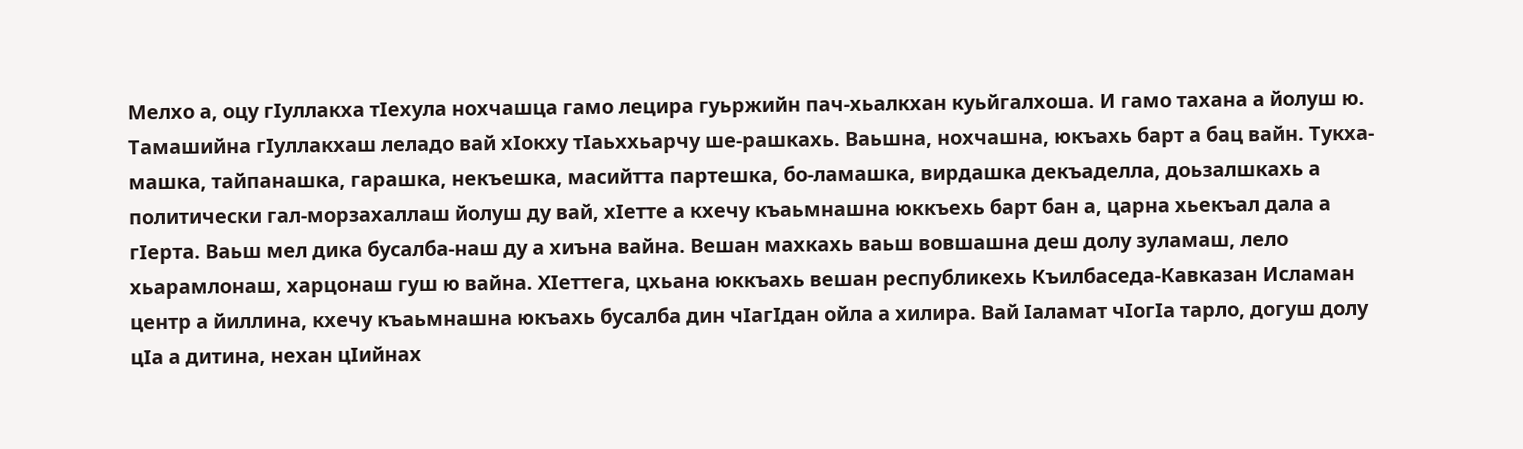Мелхо а, оцу гӏуллакха тӏехула нохчашца гамо лецира гуьржийн пач-хьалкхан куьйгалхоша. И гамо тахана а йолуш ю.
Тамашийна гӏуллакхаш леладо вай хӏокху тӏаьххьарчу ше-рашкахь. Ваьшна, нохчашна, юкъахь барт а бац вайн. Тукха-машка, тайпанашка, гарашка, некъешка, масийтта партешка, бо-ламашка, вирдашка декъаделла, доьзалшкахь а политически гал-морзахаллаш йолуш ду вай, хӏетте а кхечу къаьмнашна юккъехь барт бан а, царна хьекъал дала а гӏерта. Ваьш мел дика бусалба-наш ду а хиъна вайна. Вешан махкахь ваьш вовшашна деш долу зуламаш, лело хьарамлонаш, харцонаш гуш ю вайна. Хӏеттега, цхьана юккъахь вешан республикехь Къилбаседа-Кавказан Исламан центр а йиллина, кхечу къаьмнашна юкъахь бусалба дин чӏагӏдан ойла а хилира. Вай ӏаламат чӏогӏа тарло, догуш долу цӏа а дитина, нехан цӏийнах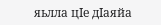яьлла цӏе дӏаяйа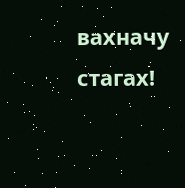вахначу стагах!